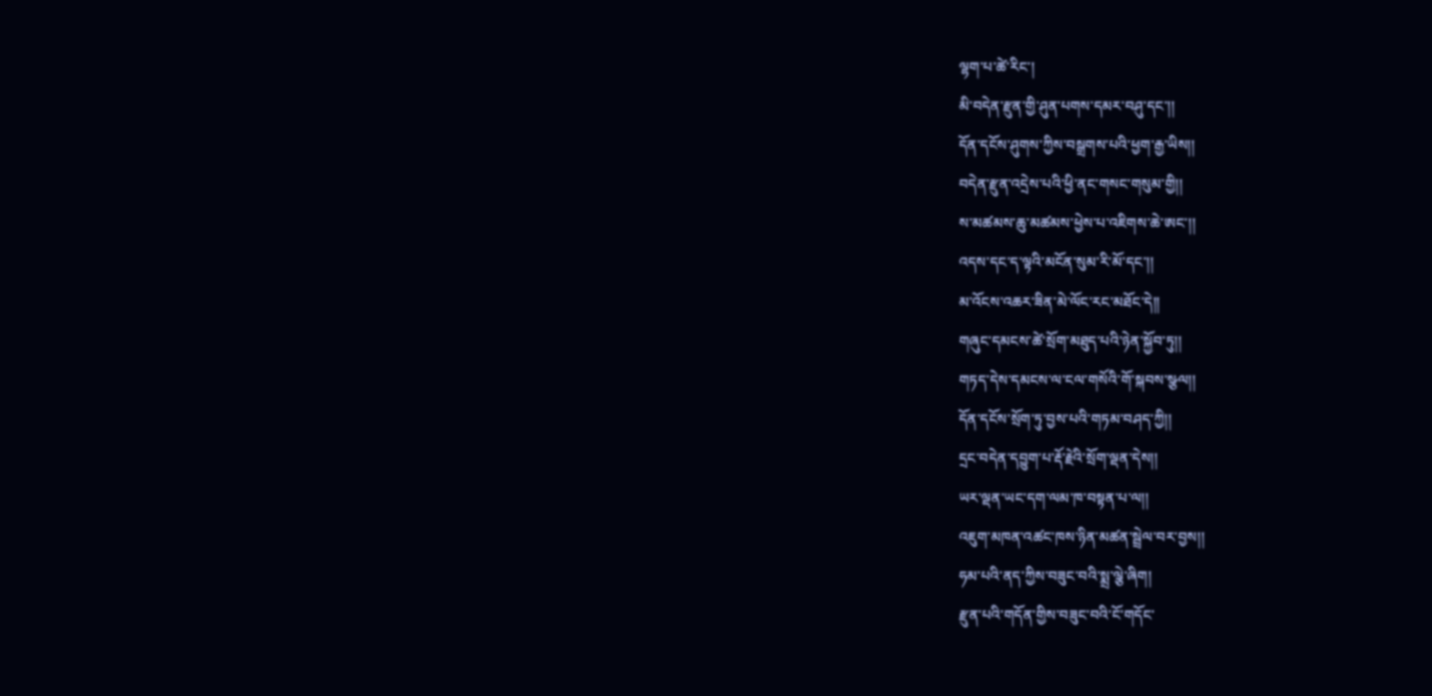ལྷག་པ་ཚེ་རིང་།
མི་བདེན་རྫུན་གྱི་ཤུན་པགས་དམར་བཤུ་དང་།།
དོན་དངོས་ཤུགས་ཀྱིས་བསྒྲགས་པའི་ཕྱག་རྒྱ་ཡིས།།
བདེན་རྫུན་འདྲེས་པའི་ཕྱི་ནང་གསང་གསུམ་གྱི།།
ས་མཚམས་ཆུ་མཚམས་ཕྱེས་པ་འཇིགས་ཆེ་ཨང་།།
འདས་དང་ད་ལྟའི་མངོན་སུམ་རི་མོ་དང་།།
མ་འོངས་འཆར་ཟིན་མེ་ལོང་རང་མཐོང་དེ།།
གཞུང་དམངས་ཚེ་སྲོག་མཐུད་པའི་ཉེན་སྐྱོབ་ཏུ།།
གཏད་དེས་དམངས་ལ་ངལ་གསོའི་གོ་སྐབས་སྩལ།།
དོན་དངོས་སྲོག་ཏུ་བྱས་པའི་གཏམ་བཤད་ཀྱི།།
དྲང་བདེན་དབྱུག་པ་རྡོ་རྗེའི་སྲོག་ལྡན་དེས།།
ཡར་ལྡན་ཡང་དག་ལམ་ཁ་བསྟན་པ་ལ།།
འཇུག་མཁན་འཚང་ཁས་ཉིན་མཚན་སྦྲེལ་བར་བྱས།།
ཧམ་པའི་ནད་ཀྱིས་བཟུང་བའི་སྨྲ་ལྕེ་ཞིག།
རྫུན་པའི་གདོན་གྱིས་བཟུང་བའི་ངོ་གདོང་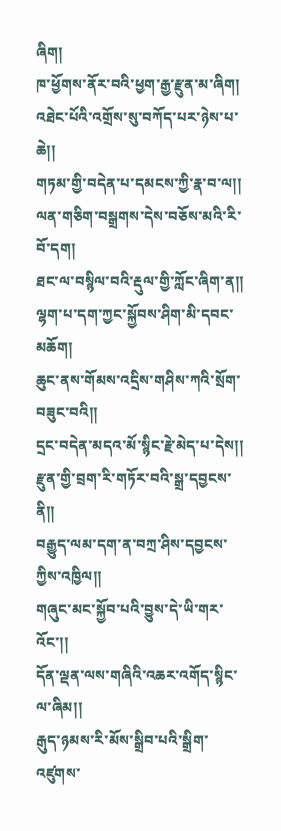ཞིག།
ཁ་ཕྱོགས་ནོར་བའི་ཕྱག་རྒྱ་རྫུན་མ་ཞིག།
འཐེང་པོའི་འགྲོས་སུ་བཀོད་པར་ཉེས་པ་ཆེ།།
གཏམ་གྱི་བདེན་པ་དམངས་ཀྱི་རྣ་བ་ལ།།
ལན་གཅིག་བསྒྲགས་དེས་བཅོས་མའི་རི་བོ་དག།
ཐང་ལ་བསྙིལ་བའི་རྡུལ་གྱི་ཀློང་ཞིག་ན།།
ལྷག་པ་དག་ཀྱང་སྐྱོབས་ཤིག་མི་དབང་མཆོག།
ཆུང་ནས་གོམས་འདྲིས་གཤིས་ཀའི་སྲོག་བཟུང་བའི།།
དྲང་བདེན་མདའ་མོ་སྙིང་རྗེ་མེད་པ་དེས།།
རྫུན་གྱི་བྲག་རི་གཏོར་བའི་སྒྲ་དབྱངས་ནི།།
བརྒྱུད་ལམ་དག་ན་བཀྲ་ཤིས་དབྱངས་ཀྱིས་འཁྱིལ།།
གཞུང་མང་སྐྱོབ་པའི་བྱུས་དེ་ཡི་གར་འོང་།།
དོན་ལྡན་ལས་གཞིའི་འཆར་འགོད་སྙིང་ལ་ཞིམ།།
རྒུད་ཉམས་རི་མོས་སྒྲིབ་པའི་སྒྲིག་འཛུགས་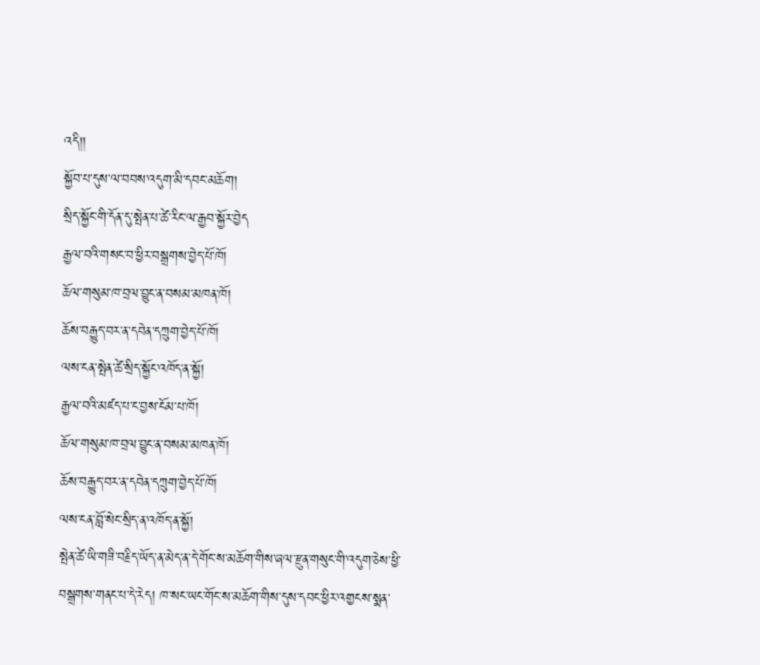འདི།།
སྐྱོབ་པ་དུས་ལ་བབས་འདུག་མི་དབང་མཆོག།
སྲིད་སྐྱོང་གི་དོན་དུ་སྤེན་པ་ཚེ་རིང་ལ་རྒྱབ་སྐྱོར་བྱེད
རྒྱལ་བའི་གསང་བ་ཕྱིར་བསྒྲགས་བྱེད་པོ་ཁོ།
ཆོལ་གསུམ་ཁ་བྲལ་བྱུང་ན་བསམ་མཁན་ཁོ།
ཆོས་བརྒྱུད་བར་ན་དབེན་དཀྲུག་བྱེད་པོ་ཁོ།
ལས་ངན་སྤེན་ཚེ་སྲིད་སྐྱོང་འཁོད་ན་སྐྱོ།
རྒྱལ་བའི་མཛད་པ་ང་བྱས་ངོམ་པ་ཁོ།
ཆོལ་གསུམ་ཁ་བྲལ་བྱུང་ན་བསམ་མཁན་ཁོ།
ཆོས་བརྒྱུད་བར་ན་དབེན་དཀྲུག་བྱེད་པོ་ཁོ།
ལས་ངན་བློ་སེང་སྲིད་ན་འཁོད་ན་སྐྱོ།
སྤེན་ཚེ་ཡི་གཟི་བརྗིད་ཡོད་ན་མེད་ན་དེ་གོང་ས་མཆོག་གིས་ཞལ་རྫུན་གསུང་གི་འདུག་ཅེས་ཕྱི་བསྒྲགས་གནང་པ་དེ་རེད། ཁ་སང་ཡང་གོང་ས་མཆོག་གིས་དུས་དབང་ཕྱིར་འགྱངས་སྨན་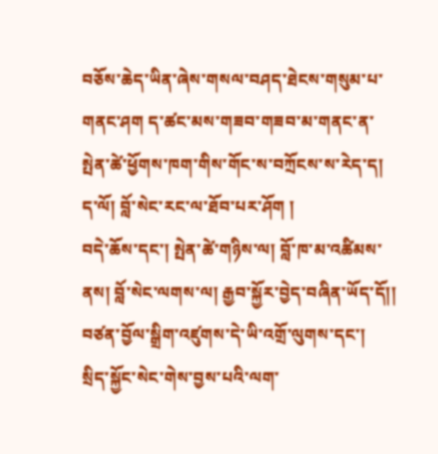བཅོས་ཆེད་ཡིན་ཞེས་གསལ་བཤད་ཐེངས་གསུམ་པ་གནང་ཤག ད་ཚང་མས་གཟབ་གཟབ་མ་གནང་ན་སྤེན་ཚེ་ཕྱོགས་ཁག་གིས་གོང་ས་བཀྲོངས་ས་རེད་ད།
ད་ལོ། བློ་སེང་རང་ལ་ཐོབ་པར་ཤོག །
བདེ་ཆོས་དང་། སྤེན་ཚེ་གཉིས་ལ། བློ་ཁ་མ་འཚིམས་ནས། བློ་སེང་ལགས་ལ། རྒྱབ་སྐྱོར་བྱེད་བཞིན་ཡོད་དོ།།
བཙན་བྱོལ་སྒྲིག་འཛུགས་དེ་ཡི་འགྲོ་ལུགས་དང་།
སྲིད་སྐྱོང་སེང་གེས་བྱས་པའི་ལག་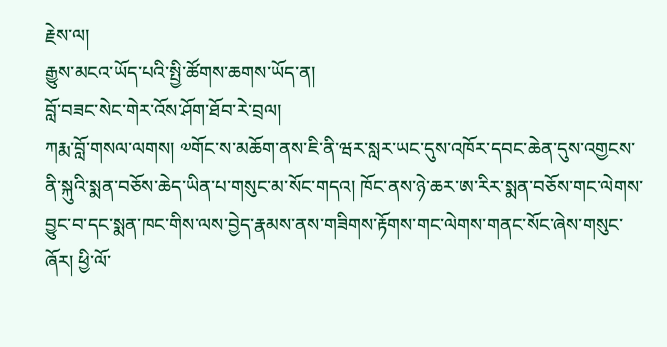རྗེས་ལ།
རྒྱུས་མངའ་ཡོད་པའི་སྤྱི་ཚོགས་ཆགས་ཡོད་ན།
བློ་བཟང་སེང་གེར་འོས་ཤོག་ཐོབ་རེ་བྲལ།
ཀརྨ་བློ་གསལ་ལགས། ༧གོང་ས་མཆོག་ནས་ཇི་ནི་ཝར་སླར་ཡང་དུས་འཁོར་དབང་ཆེན་དུས་འགྱངས་ནི་སྐུའི་སྨན་བཅོས་ཆེད་ཡིན་པ་གསུང་མ་སོང་གདའ། ཁོང་ནས་ཉེ་ཆར་ཨ་རིར་སྨན་བཅོས་གང་ལེགས་བྱུང་བ་དང་སྨན་ཁང་གིས་ལས་བྱེད་རྣམས་ནས་གཟིགས་རྟོགས་གང་ལེགས་གནང་སོང་ཞེས་གསུང་ཞོར། ཕྱི་ལོ་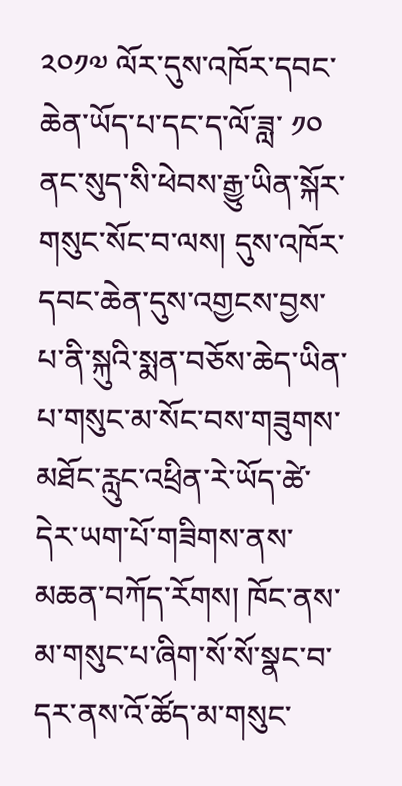༢༠༡༧ ལོར་དུས་འཁོར་དབང་ཆེན་ཡོད་པ་དང་ད་ལོ་ཟླ་ ༡༠ ནང་སུད་སི་ཕེབས་རྒྱུ་ཡིན་སྐོར་གསུང་སོང་བ་ལས། དུས་འཁོར་དབང་ཆེན་དུས་འགྱངས་བྱས་པ་ནི་སྐུའི་སྨན་བཅོས་ཆེད་ཡིན་པ་གསུང་མ་སོང་བས་གཟུགས་མཐོང་རླུང་འཕྲིན་རེ་ཡོད་ཚེ་དེར་ཡག་པོ་གཟིགས་ནས་མཆན་བཀོད་རོགས། ཁོང་ནས་མ་གསུང་པ་ཞིག་སོ་སོ་སྣང་བ་དར་ནས་འོ་ཚོད་མ་གསུང་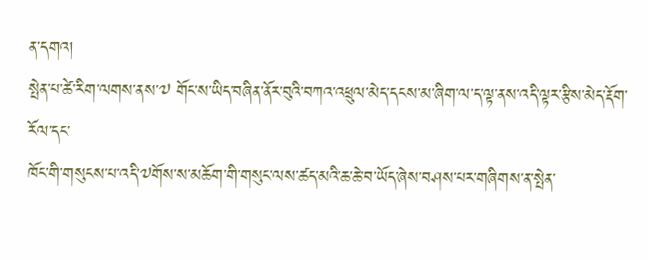ན་དགའ།
སྤེན་པ་ཚེ་རིག་ལགས་ནས་༧ གོང་ས་ཡིད་བཞིན་ནོར་བུའི་བཀའ་འཕྲུལ་མེད་དངས་མ་ཞིག་ལ་ད་ལྟ་ནས་འདི་ལྟར་རྩིས་མེད་རྡོག་རོལ་དང་
ཁོང་གི་གསུངས་པ་འདི་༧གོས་ས་མཆོག་གི་གསུང་ལས་ཚད་མའི་ཆ་ཆེ་བ་ཡོད་ཞེས་བཤས་པར་གཞིགས་ན་སྤེན་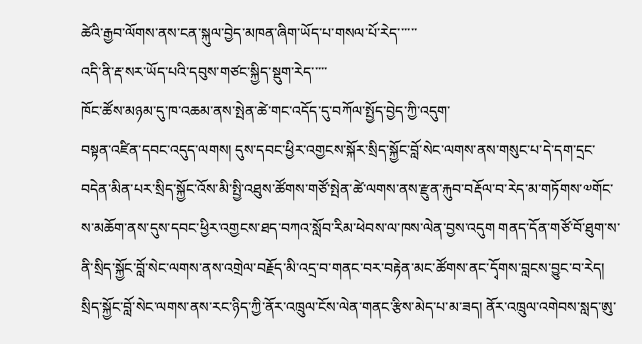ཚེའི་རྒྱབ་ལོགས་ནས་ངན་སྐུལ་བྱེད་མཁན་ཞིག་ཡོད་པ་གསལ་པོ་རེད་་་་་་
འདི་ནི་རྡ་སར་ཡོད་པའི་དབུས་གཙང་སྐྱིད་སྡུག་རེད་་་་་
ཁོང་ཚོས་མཉམ་དུ་ཁ་འཆམ་ནས་སྤེན་ཚེ་གང་འདོད་དུ་བཀོལ་སྤྱོད་བྱེད་ཀྱི་འདུག་
བསྟན་འཛིན་དབང་འདུད་ལགས། དུས་དབང་ཕྱིར་འགྱངས་སྐོར་སྲིད་སྐྱོང་བློ་སེང་ལགས་ནས་གསུང་པ་དེ་དག་དྲང་བདེན་མིན་པར་སྲིད་སྐྱོང་འོས་མི་སྤྱི་འཐུས་ཚོགས་གཙོ་སྤེན་ཚེ་ལགས་ནས་རྫུན་རྐུབ་བརྡོལ་བ་རེད་མ་གཏོགས་༧གོང་ས་མཆོག་ནས་དུས་དབང་ཕྱིར་འགྱངས་ཐད་བཀའ་སློབ་རིམ་ཕེབས་ལ་ཁས་ལེན་བྱས་འདུག གནད་དོན་གཙོ་བོ་ཐུག་ས་ནི་སྲིད་སྐྱོང་བློ་སེང་ལགས་ནས་འགྲེལ་བརྗོད་མི་འདྲ་བ་གནང་བར་བརྟེན་མང་ཚོགས་ནང་དྭོགས་བླངས་བྱུང་བ་རེད། སྲིད་སྐྱོང་བློ་སེང་ལགས་ནས་རང་ཉིད་ཀྱི་ནོར་འཁྲུལ་ངོས་ལེན་གནང་རྩིས་མེད་པ་མ་ཟད། ནོར་འཁྲུལ་འགེབས་སླད་ཨུ་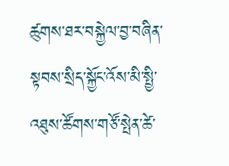ཚུགས་ཐར་བསྐྱེལ་བྱ་བཞིན་སྟབས་སྲིད་སྐྱོང་འོས་མི་སྤྱི་འཐུས་ཚོགས་གཙོ་སྤེན་ཚེ་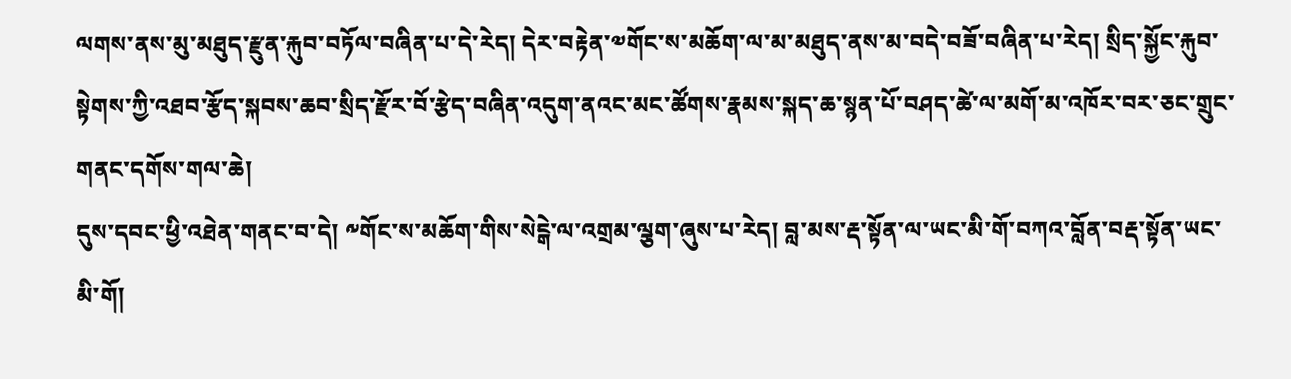ལགས་ནས་མུ་མཐུད་རྫུན་རྐུབ་བཏོལ་བཞིན་པ་དེ་རེད། དེར་བརྟེན་༧གོང་ས་མཆོག་ལ་མ་མཐུད་ནས་མ་བདེ་བཟོ་བཞིན་པ་རེད། སྲིད་སྐྱོང་རྐུབ་སྟེགས་ཀྱི་འཐབ་རྩོད་སྐབས་ཆབ་སྲིད་རྫོར་བོ་རྩེད་བཞིན་འདུག་ནའང་མང་ཚོགས་རྣམས་སྐད་ཆ་སྙན་པོ་བཤད་ཚེ་ལ་མགོ་མ་འཁོར་བར་ཅང་གྲུང་གནང་དགོས་གལ་ཆེ།
དུས་དབང་ཕྱི་འཐེན་གནང་བ་དེ། ༸གོང་ས་མཆོག་གིས་སེངྒེ་ལ་འགྲམ་ལྕག་ཞུས་པ་རེད། བླ་མས་རྡ་སྟོན་ལ་ཡང་མི་གོ་བཀའ་བློན་བརྡ་སྟོན་ཡང་མི་གོ།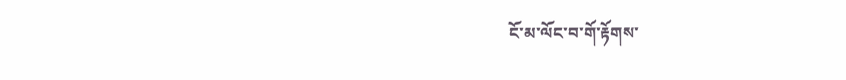ངོ་མ་ལོང་བ་གོ་རྟོགས་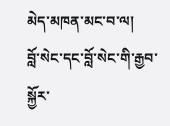མེད་མཁན་མང་བ་ལ།
བློ་སེང་དང་བློ་སེང་གི་རྒྱབ་སྐྱོར་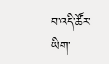བ་འདི་ཚོར་ཡིག་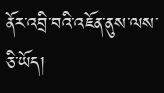ནོར་འབྲི་བའི་འཇོན་ནུས་ལས་ཅི་ཡོད།